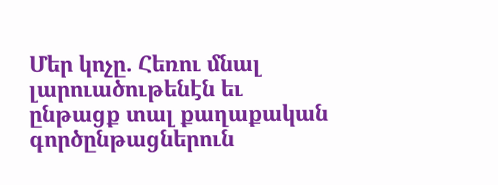Մեր կոչը. Հեռու մնալ լարուածութենէն եւ ընթացք տալ քաղաքական գործընթացներուն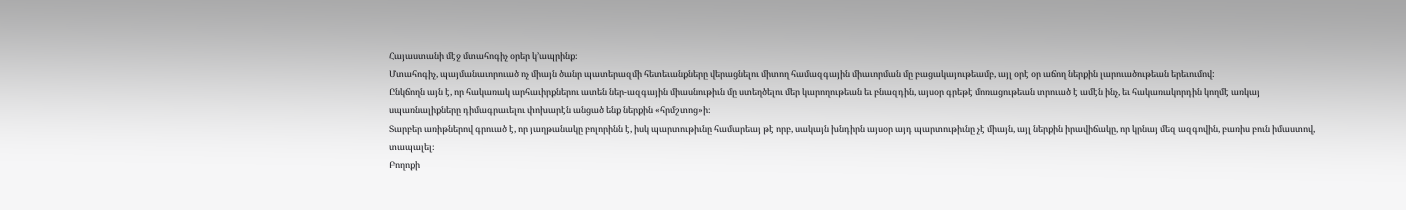Հայաստանի մէջ մտահոգիչ օրեր կ՚ապրինք։
Մտահոգիչ, պայմանաւորուած ոչ միայն ծանր պատերազմի հետեւանքները վերացնելու միտող համազգային միաւորման մը բացակայութեամբ, այլ օրէ օր աճող ներքին լարուածութեան երեւումով:
Ընկճողն այն է, որ հակառակ արհաւիրքներու ատեն ներ-ազգային միասնութիւն մը ստեղծելու մեր կարողութեան եւ բնազդին, այսօր գրեթէ մոռացութեան տրուած է ամէն ինչ, եւ հակառակորդին կողմէ առկայ սպառնալիքները դիմագրաւելու փոխարէն անցած ենք ներքին «հրմշտոց»ի։
Տարբեր առիթներով գրուած է, որ յաղթանակը բոլորինն է, իսկ պարտութիւնը համարեայ թէ որբ, սակայն խնդիրն այսօր այդ պարտութիւնը չէ միայն, այլ ներքին իրավիճակը, որ կրնայ մեզ ազգովին, բառիս բուն իմաստով, տապալել։
Բողոքի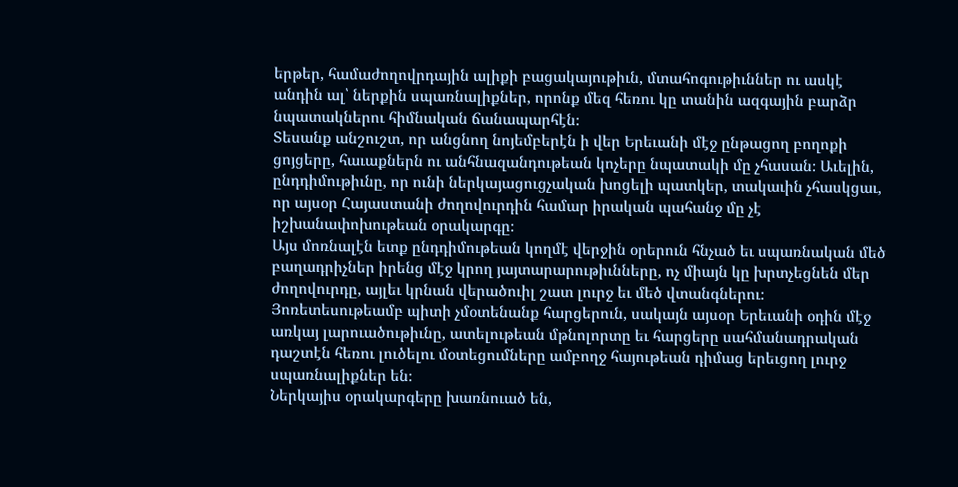երթեր, համաժողովրդային ալիքի բացակայութիւն, մտահոգութիւններ ու ասկէ անդին ալ՝ ներքին սպառնալիքներ, որոնք մեզ հեռու կը տանին ազգային բարձր նպատակներու հիմնական ճանապարհէն։
Տեսանք անշուշտ, որ անցնող նոյեմբերէն ի վեր Երեւանի մէջ ընթացող բողոքի ցոյցերը, հաւաքներն ու անհնազանդութեան կոչերը նպատակի մը չհասան։ Աւելին, ընդդիմութիւնը, որ ունի ներկայացուցչական խոցելի պատկեր, տակաւին չհասկցաւ, որ այսօր Հայաստանի ժողովուրդին համար իրական պահանջ մը չէ իշխանափոխութեան օրակարգը։
Այս մոռնալէն ետք ընդդիմութեան կողմէ վերջին օրերուն հնչած եւ սպառնական մեծ բաղադրիչներ իրենց մէջ կրող յայտարարութիւնները, ոչ միայն կը խրտչեցնեն մեր ժողովուրդը, այլեւ կրնան վերածուիլ շատ լուրջ եւ մեծ վտանգներու։
Յոռետեսութեամբ պիտի չմօտենանք հարցերուն, սակայն այսօր Երեւանի օդին մէջ առկայ լարուածութիւնը, ատելութեան մթնոլորտը եւ հարցերը սահմանադրական դաշտէն հեռու լուծելու մօտեցումները ամբողջ հայութեան դիմաց երեւցող լուրջ սպառնալիքներ են։
Ներկայիս օրակարգերը խառնուած են,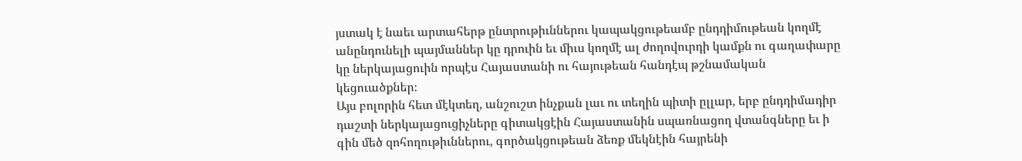յստակ է նաեւ արտահերթ ընտրութիւններու կապակցութեամբ ընդդիմութեան կողմէ անընդունելի պայմաններ կը դրուին եւ միւս կողմէ ալ ժողովուրդի կամքն ու գաղափարը կը ներկայացուին որպէս Հայաստանի ու հայութեան հանդէպ թշնամական կեցուածքներ։
Այս բոլորին հետ մէկտեղ, անշուշտ ինչքան լաւ ու տեղին պիտի ըլլար, երբ ընդդիմադիր դաշտի ներկայացուցիչները գիտակցէին Հայաստանին սպառնացող վտանգները եւ ի գին մեծ զոհողութիւններու, գործակցութեան ձեռք մեկնէին հայրենի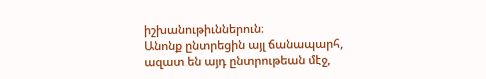իշխանութիւններուն։
Անոնք ընտրեցին այլ ճանապարհ, ազատ են այդ ընտրութեան մէջ,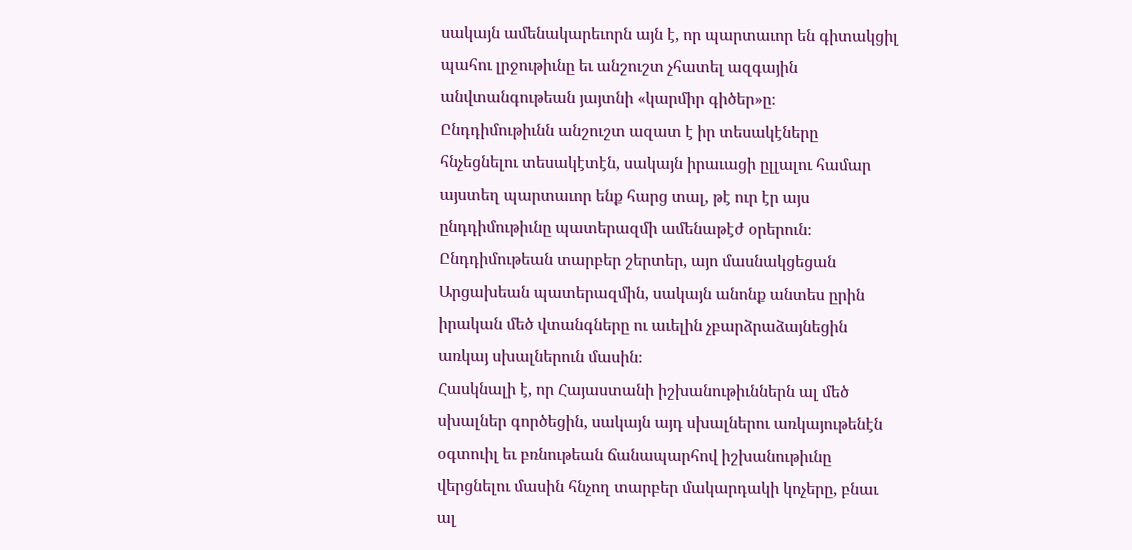սակայն ամենակարեւորն այն է, որ պարտաւոր են գիտակցիլ պահու լրջութիւնը եւ անշուշտ չհատել ազգային անվտանգութեան յայտնի «կարմիր գիծեր»ը։
Ընդդիմութիւնն անշուշտ ազատ է իր տեսակէները հնչեցնելու տեսակէտէն, սակայն իրաւացի ըլլալու համար այստեղ պարտաւոր ենք հարց տալ, թէ ուր էր այս ընդդիմութիւնը պատերազմի ամենաթէժ օրերուն։
Ընդդիմութեան տարբեր շերտեր, այո մասնակցեցան Արցախեան պատերազմին, սակայն անոնք անտես ըրին իրական մեծ վտանգները ու աւելին չբարձրաձայնեցին առկայ սխալներուն մասին։
Հասկնալի է, որ Հայաստանի իշխանութիւններն ալ մեծ սխալներ գործեցին, սակայն այդ սխալներու առկայութենէն օգտուիլ եւ բռնութեան ճանապարհով իշխանութիւնը վերցնելու մասին հնչող տարբեր մակարդակի կոչերը, բնաւ ալ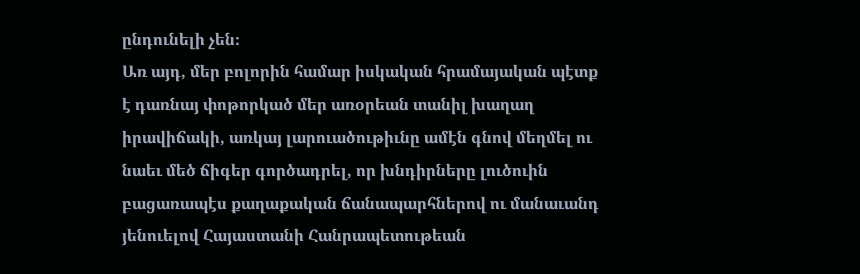ընդունելի չեն։
Առ այդ, մեր բոլորին համար իսկական հրամայական պէտք է դառնայ փոթորկած մեր առօրեան տանիլ խաղաղ իրավիճակի, առկայ լարուածութիւնը ամէն գնով մեղմել ու նաեւ մեծ ճիգեր գործադրել, որ խնդիրները լուծուին բացառապէս քաղաքական ճանապարհներով ու մանաւանդ յենուելով Հայաստանի Հանրապետութեան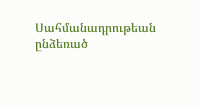Սահմանադրութեան ընձեռած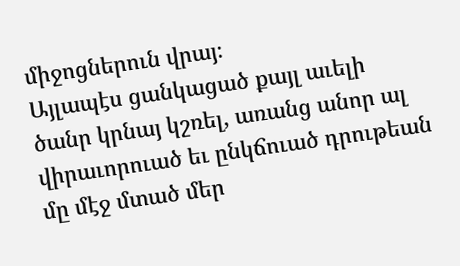միջոցներուն վրայ։
Այլապէս ցանկացած քայլ աւելի ծանր կրնայ կշռել, առանց անոր ալ վիրաւորուած եւ ընկճուած դրութեան մը մէջ մտած մեր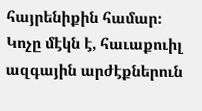հայրենիքին համար։
Կոչը մէկն է, հաւաքուիլ ազգային արժէքներուն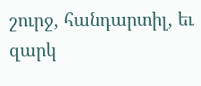շուրջ, հանդարտիլ, եւ զարկ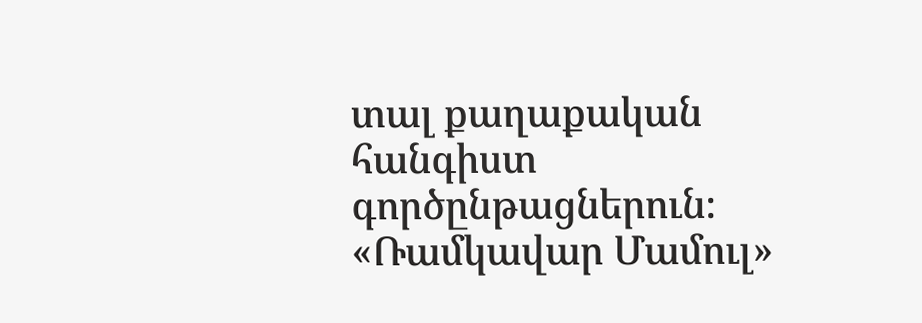տալ քաղաքական հանգիստ գործընթացներուն։
«Ռամկավար Մամուլ»